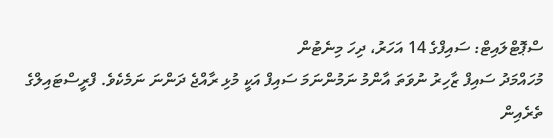ސްޕޮޓްލައިޓް: ސައިފްގެ 14 އަހަރު، ދިހަ މިނެޓުން
މުހައްމަދު ސައިފް ޒާހިރު ނުވަތަ އާންމު ނަމުންނަމަ ސައިފް އަކީ މުޅި ރާއްޖެ ދަންނަ ނަމެކެވެ. ފްރީސްޓައިލްގެ ތެރެއިން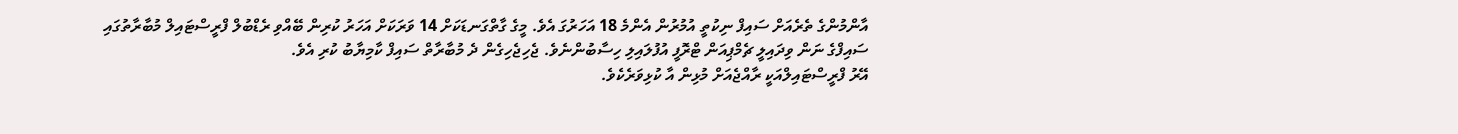އާންމުންގެ ތެރެއަށް ސައިފް ނިކުތީ އުމުރުން އެންމެ 18 އަހަރުގަ އެވެ. މީގެ ގާތްގަނޑަކަށް 14 ވަރަކަށް އަހަރު ކުރިން ބޭއްވި ރެޑްބުލް ފްރީސްޓައިލް މުބާރާތުގައި ސައިފްގެ ނަން ވިދައިލީ ޗެމްޕިއަން ޓްރޮފީ އުފުލައިލި ހިސާބުންނެވެ. ޖެހިޖެހިގެން ދެ މުބާރާތް ސައިފް ކާމިޔާބު ކުރި އެވެ.
އޭރު ފްރީސްޓައިލްއަކީ ރާއްޖެއަށް މުޅިން އާ ކުޅިވަރެކެވެ.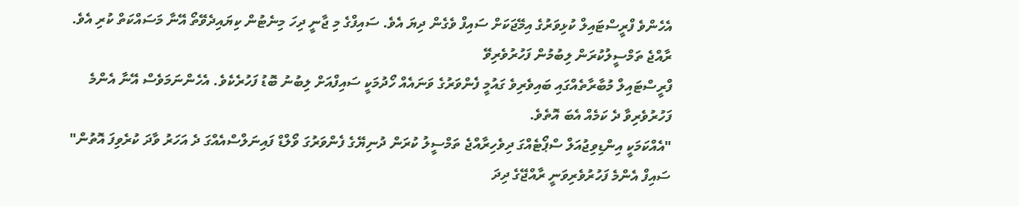އެހެންވެ ފްރީސްޓައިލް ކުޅިވަރުގެ އިމޭޖަކަށް ސައިފް ވެގެން ދިޔަ އެވެ. ސައިފްގެ މި ޖާނީ ދިހަ މިނެޓުން ކިޔައިދެވޭތޯ އޭނާ މަސައްކަތް ކުރި އެވެ.
ރާއްޖެ ތަމްސީލުކުރަން ލިބުމުން ފަހުރުވެރިވޭ
ފްރީސްޓައިލް މުބާރާތެއްގައި ބައިވެރިވެ ގައުމީ ފެންވަރުގެ ވަނައެއް ހޯދުމަކީ ސައިފްއަށް ލިބުނު ބޮޑު ފަހުރެކެވެ. އެހެންނަމަވެސް އޭނާ އެންމެ ފަހުރުވެރިވާ ދެ ކަމެއް އެބަ އޮތެވެ.
"އެއްކަމަކީ އިންޑިވިޖުއަލް ސްޕޯޓެއްގަ ދިވެހިރާއްޖެ ތަމްސީލު ކުރަން ދުނިޔޭގެ ފެންވަރުގަ ވޯލްޑް ފައިނަލްސްއެއްގަ ދެ އަހަރު ވާދަ ކުރެވިފަ އޮތުން"
ސައިފް އެންމެ ފަހުރުވެރިވަނީ ރާއްޖޭގެ ދިދަ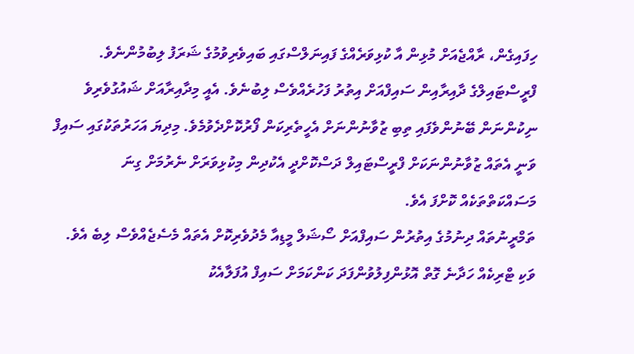ހިފައިގެން، ރާއްޖެއަށް މުޅިން އާ ކުޅިވަރެއްގެ ފައިނަލްސްގައި ބައިވެރިވުމުގެ ޝަރަފު ލިބުމުންނެވެ.
ފްރީސްޓައިލްގެ ދާއިރާއިން ސައިފްއަށް އިތުރު ފަހުރެއްވެސް ލިބުނެވެ. އެއީ މިދާއިރާއަށް ޝައުގުވެރިވެ ނިކުންނަން ބޭނުންވެފައި ތިބި ޒުވާނުންނަށް އެހީތެރިކަން ފޯރުކޮށްދެވުމެވެ. މިދިޔަ އަހަރުތަކުގައި ސައިފް ވަނީ އެތައް ޒުވާނުންނަކަށް ފްރީސްޓައިލް ދަސްކޮށްދީ އެކުދިން މިކުޅިވަރަށް ނެރުމަށް ގިނަ މަސައްކަތްތަކެއް ކޮށްފަ އެވެ.
ތަމްރީނުތައް ދިނުމުގެ އިތުރުން ސައިފްއަށް ސޯޝަލް މީޑިއާ މެދުވެރިކޮށް އެތައް މެސެޖެއްވެސް ލިބެ އެވެ. ވަކި ޓްރިކެއް ހަދާނެ ގޮތް އޮޅުންފިލުވުންފަދަ ކަންކަމަށް ސައިފް އުފަލާއެކު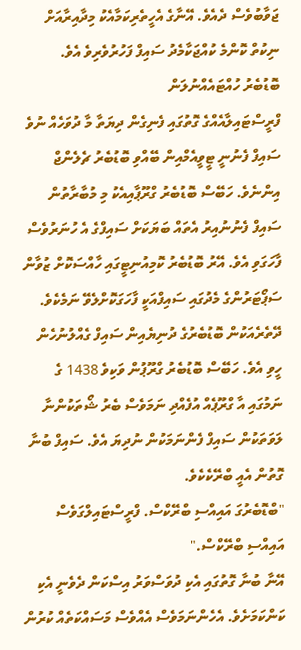ޖަވާބުވެސް ދެއެވެ. އޭނާގެ އެހީތެރިކަމާއެކު މިދާއިރާއަށް ނިކުތް ކޮންމެ ކުއްޖަކާމެދު ސައިފް ފަހުރުވެރިވެ އެވެ.
ބޮޑުބެރު ހުއްޓައެއްނުލަން
ފްރީސްޓައިލާއެއްގެ ގޮތުގައި ފެނިގެން ދިޔަތާ މާ ދުވަހެއް ނުވެ ސައިފް ފެނުނީ ޓީވީއެމްއިން ބޭއްވި ބޮޑުބެރު ޗެލެންޖް އިންނެވެ. ހަބޭސް ބޮޑުބެރު ގްރޫޕާއިއެކު މި މުބާރާތުން ސައިފް ފެނުނުއިރު އެތައް ބަޔަކަށް ސައިފްގެ އެ ހުނަރުވެސް ފާހަގަވި އެވެ. އޭރު ބޮޑުބެރު ކޮމިއުނިޓީގައި ހާއްސަކޮށް ޒުވާން ސަޕޯޓަރުންގެ މެދުގައި ސައިފްއަކީ ފާހަގަކޮށްލެވޭ ނަމެކެވެ.
ދޭތެރެއަކުން ބޮޑުބެރުގެ ދުނިޔެއިން ސައިފް ގެއްލުނުހެން ހީވި އެވެ. ހަބޭސް ބޮޑުބެރު ގްރޫޕުން ވަކިވެ 1438 ގެ ނަމުގައި އާ ގްރޫޕެއް އުފެއްދި ނަމަވެސް ބެރު ޝޯތަކުންނާ ލަވަތަކުން ސައިފް ފެންނަމަކުން ނުދިޔަ އެވެ. ސައިފް ބުނާ ގޮތުން އެއީ ބްރޭކެކެވެ.
"ބްޑޮބެރުގަ އައިއްސި ބްރޭކްސް. ފްރީސްޓައިލްގަވެސް އައިއްސި ބްރޭކްސް."
އޭނާ ބުނާ ގޮތުގައި އެކި ދުވަސްވަރު އިސްކަން ދެވެނީ އެކި ކަންކަމަށެވެ. އެހެންނަމަވެސް އެއްވެސް މަސައްކަތެއް ކުރުން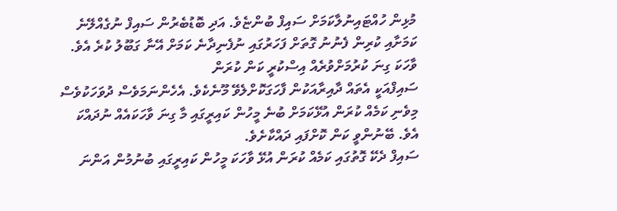މުޅިން ހުއްޓައިނުލާކަމަށް ސައިފް ބުންޏެވެ. އަދި ބޮޑުބެރުން ސައިފް ނުގެއްލޭނެ ކަމަށާއި ކުރިން ފެނުނު ގޮތަށް ފަހަރުގައި ނުފެނިދާނެ ކަމަށް އޭނާ ގަބޫލު ކުރެ އެވެ.
ވާހަކަ ގިނަ ކުރުމަށްވުރެއް އިސްކުރީ ކަން ކުރަން
ސައިފްއަކީ އެތައް ދާއިރާއަކުން ފާހަގަކޮށްލެވޭ މޫނެކެވެ. އެހެންނަމަވެސް ދުވަހަކުވެސް މިވެނި ކަމެއް ކުރަން އުޅޭކަމަށް ބުނެ މީހުން ކައިރީގައި މާ ގިނަ ވާހަކައެއް ނުދައްކަ އެވެ. ބޭނުންވީ ކަން ކޮށްފައި ދައްކާށެވެ.
ސައިފް ދެކޭ ގޮތުގައި ކަމެއް ކުރަން އުޅޭ ވާހަކަ މީހުން ކައިރީގައި ބުނުމުން އަންނަ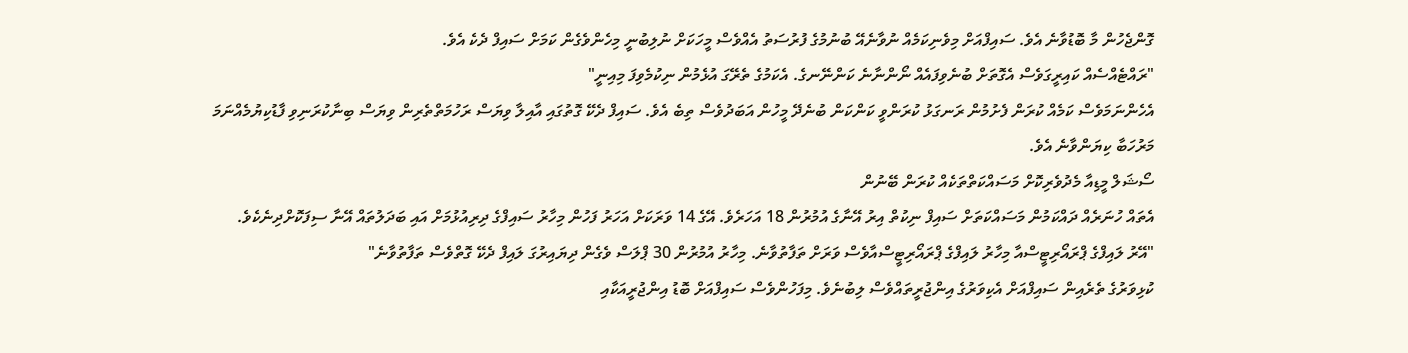ގޮންޖެހުން މާ ބޮޑުވާނެ އެވެ. ސައިފްއަށް މިވެނިކަމެއް ނުވާނެއޭ ބުނުމުގެ ފުރުސަތު އެއްވެސް މީހަކަށް ނުލިބުނީ މިހެންވެގެން ކަމަށް ސައިފް ދެކެ އެވެ.
"ރައްޓެއްސެއް ކައިރީގަވެސް އެގޮތަށް ބުނެވިފައެއް ނޯންނާނެ ކަންނޭނގެ. އެކަމުގެ ތެރޭގަ އުޅެމުން ނިކުމެވިފަ މިއިނީ"
އެހެންނަމަވެސް ކަމެއް ކުރަން ފެށުމުން ރަނގަޅު ކުރަންވީ ކަންކަން ބުނެދޭ މީހުން އަބަދުވެސް ތިބެ އެވެ. ސައިފް ދެކޭ ގޮތުގައި އާއިލާ ވިޔަސް ރަހުމަތްތެރިން ވިޔަސް ބިނާކުރަނިވި ފާޑުކިޔުމެއްނަމަ މަރުހަބާ ކިޔަންވާނެ އެވެ.
ސޯޝަލް މީޑިއާ މެދުވެރިކޮށް މަސައްކަތްތަކެއް ކުރަން ބޭނުން
އެތައް ހުނަރެއް ދައްކަމުން މަސައްކަތަށް ސައިފް ނިކުތް އިރު އޭނާގެ އުމުރުން 18 އަހަރެވެ. އޭގެ 14 ވަރަކަށް އަހަރު ފަހުން މިހާރު ސައިފްގެ ދިރިއުޅުމަށް އައި ބަދަލުތައް އޭނާ ސިފަކޮށްދިނެކެވެ.
"އޭރު ލައިފްގެ ޕްރައޯރިޓީސްއާ މިހާރު ލައިފްގެ ޕްރައޯރިޓީސްއާވެސް ވަރަށް ތަފާތުވާނެ. މިހާރު އުމުރުން 30 ޕްލަސް ވެގެން ދިޔައިރުގަ ލައިފް ދެކޭ ގޮތްވެސް ތަފާތުވާނެ"
ކުޅިވަރުގެ ތެރެއިން ސައިފްއަށް އެކިވަރުގެ އިންޖުރީތައްވެސް ލިބުނެވެ. މިފަހުންވެސް ސައިފްއަށް ބޮޑު އިންޖުރީއަކާއި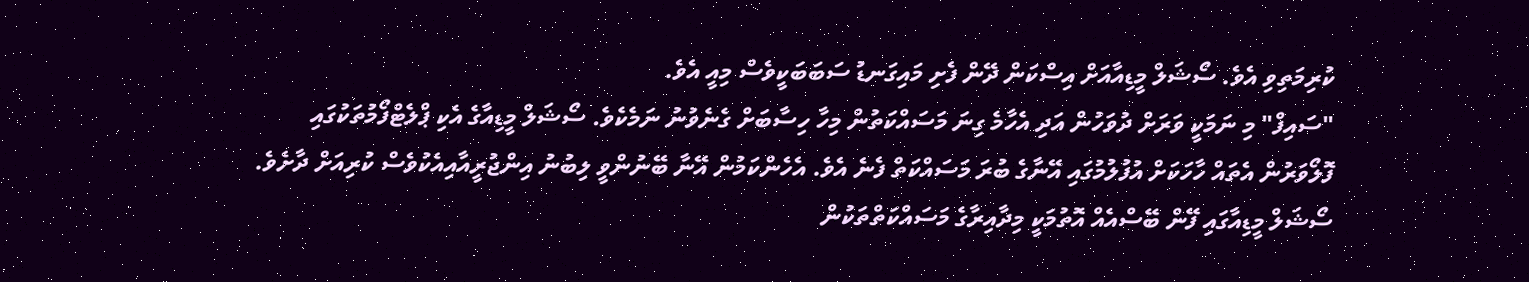ކުރިމަތިވި އެވެ. ސޯޝަލް މީޑިއާއަށް އިސްކަން ދޭން ފެށި މައިގަނޑު ސަބަބަކީވެސް މިއީ އެވެ.
"ސައިފް" މި ނަމަކީ ވަރަށް ދުވަހުން އަދި އެހާމެ ގިނަ މަސައްކަތުން މިހާ ހިސާބަށް ގެނެވުނު ނަމެކެވެ. ސޯޝަލް މީޑިއާގެ އެކި ޕްލެޓްފޯމުތަކުގައި ފޮލޯވަރުން އެތައް ހާހަކަށް އުފުލުމުގައި އޭނާގެ ބުރަ މަސައްކަތް ފެނެ އެވެ. އެހެންކަމުން އޭނާ ބޭނުންވީ ލިބުނު އިންޖުރީއާއިއެކުވެސް ކުރިއަށް ދާށެވެ.
ސޯޝަލް މީޑިއާގައި ފޭން ބޭސްއެއް އޮތުމަކީ މިދާއިރާގެ މަސައްކަތްތަކުން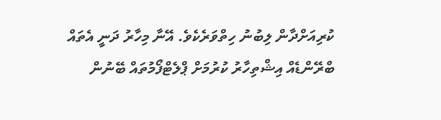ކުރިއަށްދާން ލިބުނު ހިތްވަރެކެވެ. އޭނާ މިހާރު ދަނީ އެތައް ބްރޭންޑެއް އިޝްތިހާރު ކުރުމަށް ޕްލެޓްފޯމުތައް ބޭނުން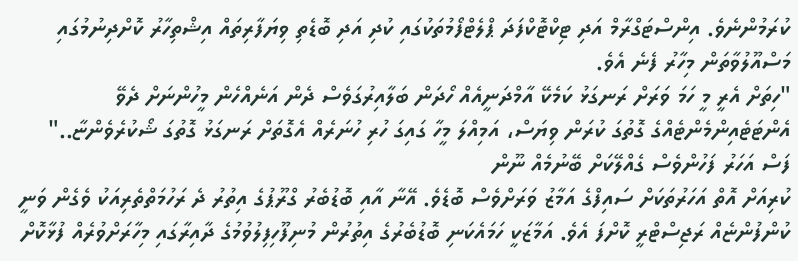ކުރަމުންނެވެ. އިންސްޓަގްރާމް އަދި ޓިކްޓޮކްފަދަ ޕްލެޓްފޯމުތަކުގައި ކުދި އަދި ބޮޑެތި ވިޔަފާރިތައް އިޝްތިހާރު ކޮށްދިނުމުގައި މަސްއޫލުވާތަން މިހާރު ފެނެ އެވެ.
"ހިތަށް އެރީ މީ ހަމަ ވަރަށް ރަނގަޅު ކަމެކޭ އާމްދަނީއެއް ހޯދަން ބަލާއިރުގަވެސް ދެން އަނެއްހެން މީހުންނަށް ދެވޭ އެންޓަޓެއިންމެންޓެއްގެ ގޮތުގަ ކުރަން ވިޔަސް، އަމިއްލަ މީހާ ގައިގަ ހުރި ހުނަރެއް އެގޮތަށް ރަނގަޅު ގޮތުގަ ޝޯކުރެވެންޏާ.."
ފަސް އަހަރު ފަހުންވެސް ގެއްލޭކަށް ބޭނުމެއް ނޫން
ކުރިއަށް އޮތް އަހަރުތަކަށް ސައިފްގެ އަމާޒު ވަރަށްވެސް ބޮޑެވެ. އޭނާ އާއި ބޮޑުބެރު ގްރޫޕުގެ އިތުރު ދެ ރަހުމަތްތެރިއަކު ވެގެން ވަނީ ކުންފުންޏެއް ރަޖިސްޓްރީ ކޮށްފަ އެވެ. އަމާޒަކީ ހަމައެކަނި ބޮޑުބެރުގެ އިތުރުން މުނިފޫހިފިލުވުމުގެ ދާއިރާގައި މިހާރަށްވުރެއް ފުޅާކޮށް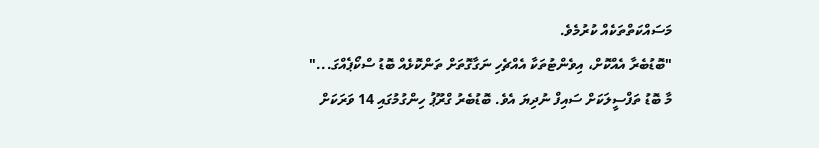މަސައްކަތްތަކެއް ކުރުމެވެ.
"ބޮޑުބެރާ އެއްކޮށް، އިވެންޓުތަކާ އެއްޗެހި ނަގާގޮތަށް ތަންކޮޅެއް ބޮޑު ސްކޯޕެއްގަ..."
މާ ބޮޑު ތަފްސީލަކަށް ސައިފް ނުދިޔަ އެވެ. ބޮޑުބެރު ގްރޫޕު ހިންގުމުގައި 14 ވަރަކަށް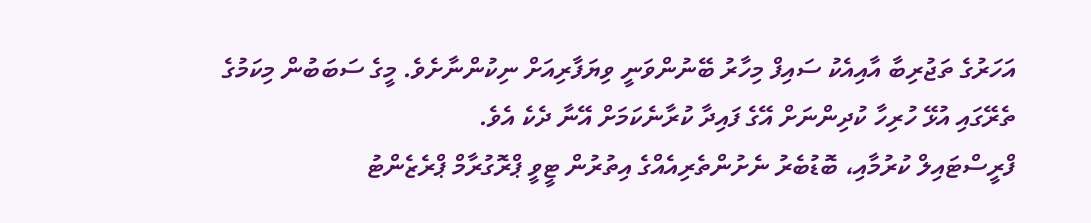އަހަރުގެ ތަޖުރިބާ އާއިއެކު ސައިފް މިހާރު ބޭނުންވަނީ ވިޔަފާރިއަށް ނިކުންނާށެވެ. މީގެ ސަބަބުން މިކަމުގެ ތެރޭގައި އުޅޭ ހުރިހާ ކުދިންނަށް އޭގެ ފައިދާ ކުރާނެކަމަށް އޭނާ ދެކެ އެވެ.
ފްރީސްޓައިލް ކުރުމާއި، ބޮޑުބެރު ނެށުންތެރިއެއްގެ އިތުރުން ޓީވީ ޕްރޮގުރާމް ޕްރެޒެންޓު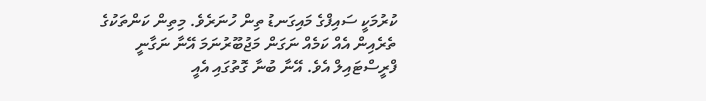ކުރުމަކީ ސައިފްގެ މައިގަނޑު ތިން ހުނަރެވެ. މިތިން ކަންތަކުގެ ތެރެއިން އެއް ކަމެއް ނަގަން މަޖުބޫރުނަމަ އޭނާ ނަގާނީ ފްރީސްޓައިލް އެވެ. އޭނާ ބުނާ ގޮތުގައި އެއީ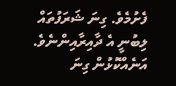ފެށުމެވެ. ގިނަ ޝަރަފުތައް ލިބުނީ އެ ދާއިރާއިންނެވެ. އަނެއްކޮޅުން ގިނަ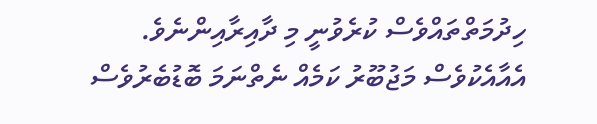ހިދުމަތްތައްވެސް ކުރެވުނީ މި ދާއިރާއިންނެވެ. އެއާއެކުވެސް މަޖުބޫރު ކަމެއް ނެތްނަމަ ބޮޑުބެރުވެސް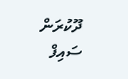ދޫކުރަން ސައިފް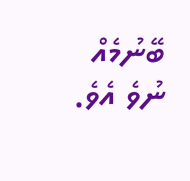ބޭނުމެއް ނުވެ އެވެ.